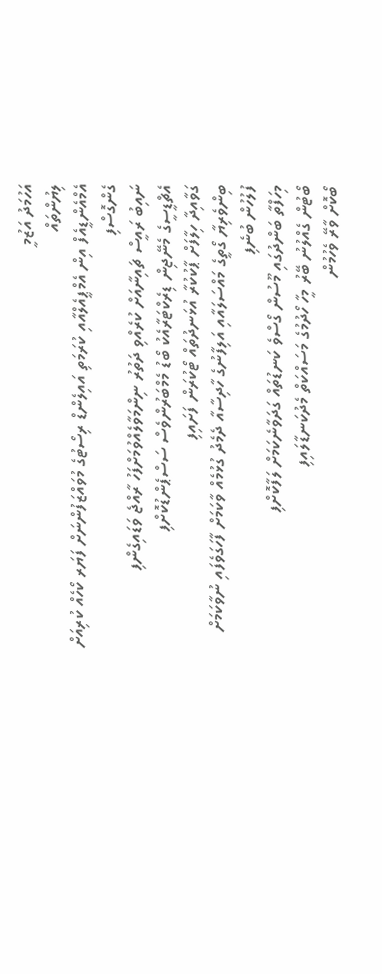އަހުމަދު އަޒުމީ
ލިޔުންތައް
އެމްއެންޑީއެފް އިން އެމްޕީއެލްއާއި ކުރަމަތި އައިލެންޑް ރިސޯޓުގެ މުވައްޒަފުންނަށް ފަޔަރ ކޯހެއް ކުރިއަށް ގެންގޮސްފި
ނައިބު ރައީސް ޗައިނާއަށް ކުރެއްވި ދަތުރު ނިންމަވާލެއްވުމަށްފަހު ރާއްޖެ ވަޑައިގެންފި
އެޗްޑީސީގެ މެނޭޖިން ޑިރެކްޓަރާއެކު ބޯޑު މެމްބަރުންވެސް ސަސްޕެންޑުކޮށްފި
ގަވާއިދާ ހިލާފަށް ޕާކުކުރާ އުޅަނދުތައް ޓޯކުރަން ފަށައިފި
ބިންވެރިޔާ ގޯތީގެ މައްސަލައާއި އަލިފާނުގެ ހާދިސާއާ ދެމެދު ގުޅުމެއް ވާކަމަށް ފާހަގަވެފައި ނުވާކަމަށް ފުލުހުން ބުނެފި
މިހަފްތާ ބަންދުގައި މޫސުން ގޯސްވެ ކަނޑުތައް ގަދަވާނެކަމަށް ލަފާކޮށްފި
ބޯޓުން ގެއްލުނު ބޭރު މީހާ ހޯދުމުގެ މަސައްކަތް މެދުކަނޑާލައިފި
ބޯކޮށް ވާރޭ ވެހުމުން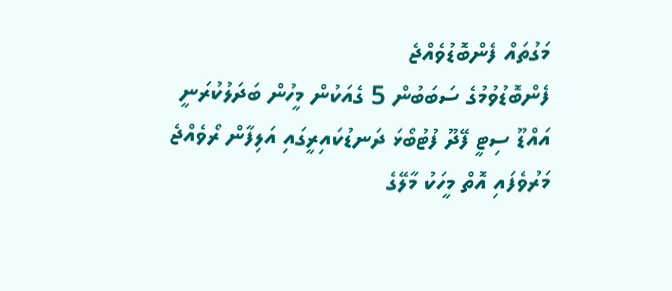މަގުތައް ފެންބޮޑުވެއްޖެ
ފެންބޮޑުވުމުގެ ސަބަބުން 5 ގެއަކުން މީހުން ބަދަލުކުރަނީ
އައްޑޫ ސިޓީ ފޭދޫ ފުޓުބޯޅަ ދަނޑުކައިރީގައި އަލިފާން ރޯވެއްޖެ
މަރުވެފައި އޮތް މީހަކު މާލޭގެ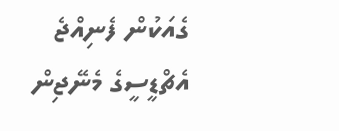ގެއަކުން ފެނިއްޖެ
އެޗްޑީސީގެ މެނޭޖިން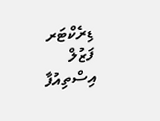ޑިރެކްޓަރ ފަޒުލް އިސްތިއުފާ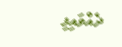ދެއްވައިފި